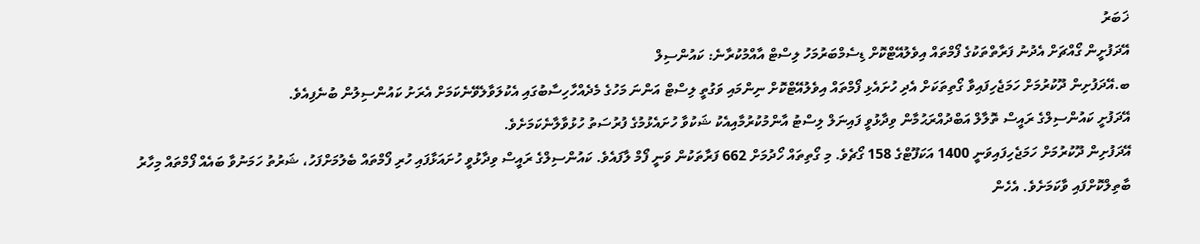ޚަބަރު
އޭދަފުށީން ގޯއްޗަށް އެދުނު ފަރާތްތަކުގެ ފޯމްތައް އިވެލުއޭޓްކޮށް ޑިސެމްބަރުމަހު ލިސްޓް އާއްމުކުރާނެ: ކައުންސިލް
ބ.އޭދަފުށިން ދޫކުރުމަށް ހަމަޖެހިފައިވާ ގޯތިތަކަށް އެދި ހުށައެޅި ފޯމްތައް އިވެލުއޭޓްކޮށް ނިންމައި ވަގުތީ ލިސްޓް އަންނަ މަހުގެ މެދެއްހާހިސާބުގައި އެކުލަވާލެވޭނެކަމަށް އެރަށު ކައުންސިލުން ބުނެފިއެވެ.
އޭދަފުށީ ކައުންސިލްގެ ރައީސް ތޮލާލް އަބްދުއްރަޙުމާން ވިދާޅުވީ ފައިނަލް ލިސްޓު އާންމުކުރުމާއިއެކު ޝަކުވާ ހުށައެޅުމުގެ ފުރުސަތު ހުޅުވާލާނެކަމަށެވެ.
އޭދަފުށިން ދޫކުރުމަށް ހަމަޖެހިފައިވަނީ 1400 އަކަފޫޓްގެ 158 ގޯޗެވެ. މި ގޯތިތައް ހޯދުމަށް 662 ފަރާތަކުން ވަނީ ފޯމް ލާފައެވެ. ކައުންސިލްގެ ރައީސް ވިދާޅުވީ ހުށައަޅާފައި ހުރި ފޯމްތައް ބެލުމަށްފަހު، ޝަރުތު ހަމަނުވާ ބައެއް ފޯމްތައް މިހާރު ބާތިލްކޮށްފައި ވާކަމަށެވެ. އެހެން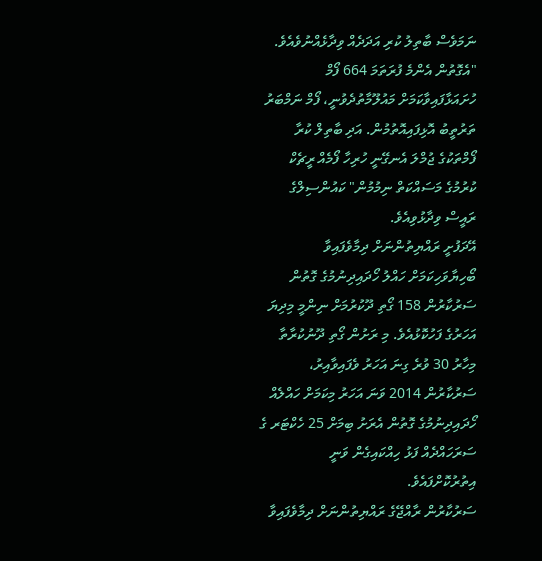ނަމަވެސް ބާތިލު ކުރި އަދަދެއް ވިދާޅެއްނުވެއެވެ.
"އެގޮތުން އެންމެ ފުރަތަމަ 664 ފޯމް ހުށައަޅާފައިވާކަމަށް މައުލޫމާތުދެވުނީ، ފޯމް ނަމްބަރު ތަރުތީބު އޮޅިފައިއޮތުމުން. އަދި ބާތިލް ކުރާ ފޯމްތަކުގެ ޖުމްލަ އެނގޭނީ ހުރިހާ ފޯމެއް ރީޗެކް ކުރުމުގެ މަސައްކަތް ނިމުމުން" ކައުންސިލްގެ ރައީސް ވިދާޅުވިއެވެ.
އޭދަފުށީ ރައްޔިތުންނަށް ދިމާވެފައިވާ ބޯހިޔާވަހިކަމަށް ހައްލު ހޯދައިދިނުމުގެ ގޮތުން ސަރުކާރުން 158 ގޯތި ދޫކުރުމަށް ނިންމީ މިދިޔަ އަހަރުގެ ފަހުކޮޅުއެވެ. މި ރަށުން ގޯތި ދޫނުކުރާތާ މިހާރު 30 ވުރެ ގިނަ އަހަރު ވެފައިވާއިރު، ސަރުކާރުން 2014 ވަނަ އަހަރު މިކަމަށް ހައްލެއް ހޯދައިދިނުމުގެ ގޮތުން އެރަށު ބިމަށް 25 ހެކްޓަރ ގެ ސަރަހައްދެއް ފަޅު ހިއްކައިގެން ވަނީ އިތުރުކޮށްފައެވެ.
ސަރުކާރުން ރާއްޖޭގެ ރައްޔިތުންނަށް ދިމާވެފައިވާ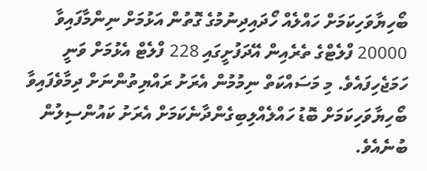ބޯހިޔާވަހިކަމަށް ހައްލެއް ހޯދައިދިނުމުގެ ގޮތުން އަޅުމަށް ނިންމާފައިވާ 20000 ފްލެޓްގެ ތެރެއިން އޭދަފުށީގައި 228 ފްލެޓް އެޅުމަށް ވަނީ ހަމަޖެހިފައެވެ. މި މަސައްކަތް ނިމުމުން އެރަށު ރައްޔިތުންނަށް ދިމާވެފައިވާ ބޯހިޔާވަހިކަމަށް ބޮޑު ހައްލެއްލިބިގެންދާނެކަމަށް އެރަށު ކައުންސިލުން ބުނެއެވެ.